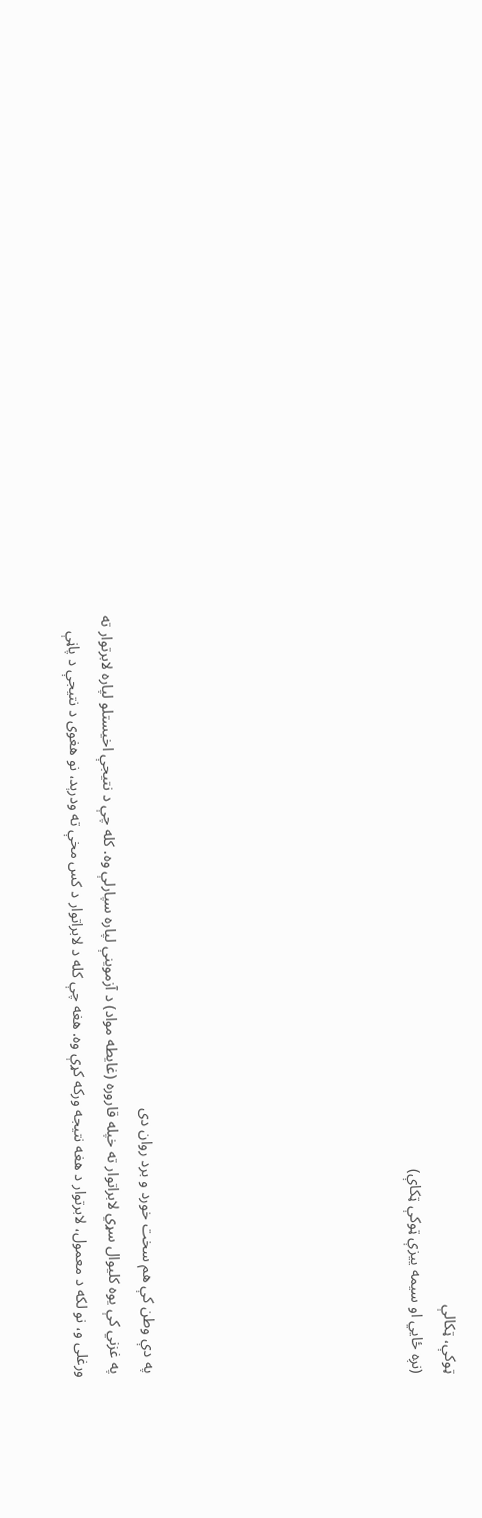ټوکې، ټکالې
(نږه ځايي او سیمه ییزې ټوکې ټکاې)







 په دې وطن کې هم سخت خورد و برد روان دی
 په غزني کې یوه کلیوال سړي لابراتوار ته خپله قاروره (غایطه مواد) د آزموینې لپاره سپارلې وه. کله چې د نتیجې اخیستلو لپاره لابرتوار ته ورغلی و، نو لکه د معمول، لابرتوار د هغه نتیجه ورکه کړې وه. هغه چې کله د لابراتوار د کس مخې ته ودرېد، نو هغوی د نتیجې د پاڼې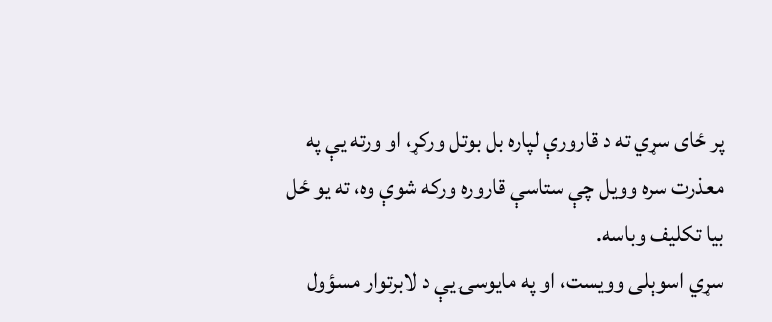پر ځای سړي ته د قارورې لپاره بل بوتل ورکړ، او ورته یې په معذرت سره وویل چې ستاسې قاروره ورکه شوې وه، ته یو ځل بیا تکلیف وباسه.
سړي اسوېلی وویست، او په مایوسۍ یې د لابرتوار مسؤول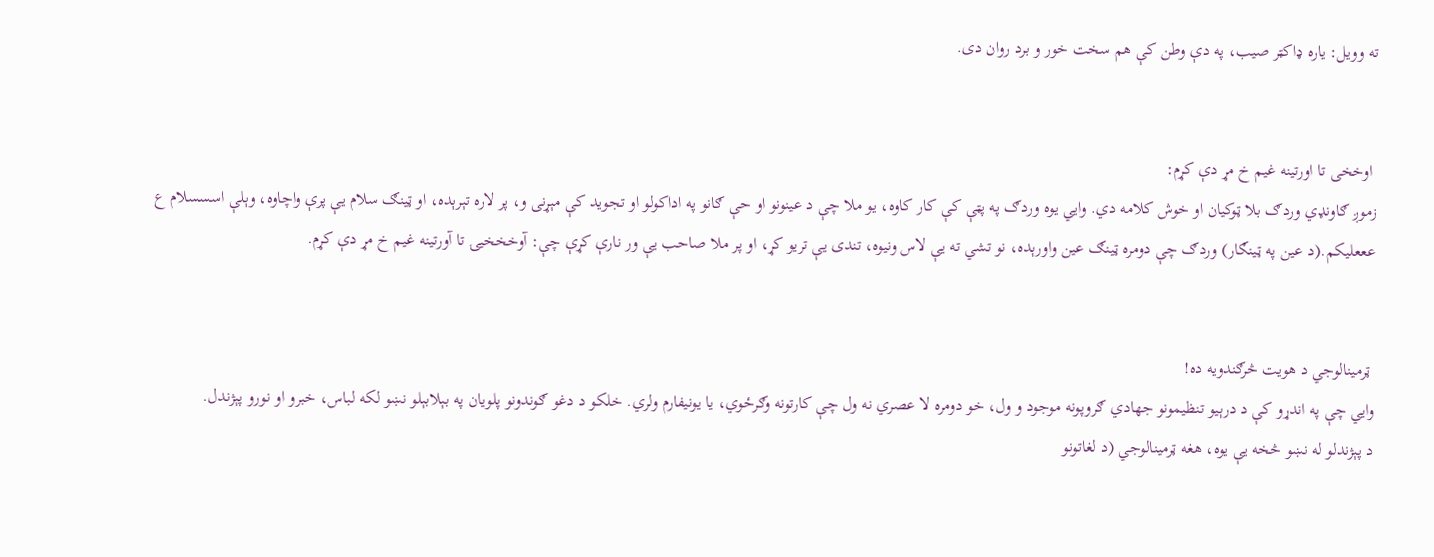ته وویل: ياره ډاکټر صیب، په دې وطن کې هم سخت خور و برد روان دی.


 اوخخی تا اورتینه غیم خ مړ دې کړم:
زموږ ګاونډي وردګ بلا ټوکیان او خوش کلامه دي. وایي یوه وردګ په پټې کې کار کاوه، یو ملا چې د عینونو او حې ګانو په اداکولو او تجوید کې مېړنی و، پر لاره تېرېده، او ټینګ سلام یې پرې واچاوه، وېلې اسسسلام ع عععلیکم.(د عین په ټینګار) وردګ چې دومره ټینګ عین واورېده، نو تشي ته یې لاس ونیوه، تندی یې تریو کړ، او پر ملا صاحب یې ور نارې کړې چې: آوخخخیۍ تا آورتینه غیم خ مړ دې کړم.


 ټرمینالوجي د هویت څرګندویه ده!
وایي چې په اندړو کې د درېیو تنظیمونو جهادي ګروپونه موجود و ول، خو دومره لا عصري نه ول چې کارتونه وګرځوي، یا یونیفارم ولري. خلکو د دغو ګوندونو پلویان په بېلابېلو نښو لکه لباس، خبرو او نورو پېژندل.
د پېژندلو له نښو څخه یې یوه، هغه ټرمینالوجي (د لغاتونو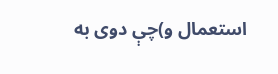استعمال و)چې دوی به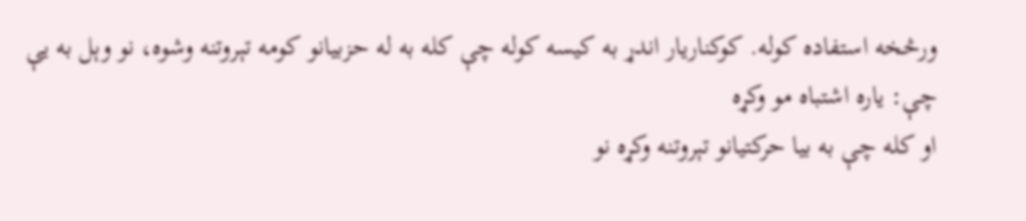ورڅخه استفاده کوله. کوکناریار اندړ به کیسه کوله چې کله به له حزبیانو کومه تېروتنه وشوه، نو وېل به یې چې: یاره اشتباه مو وکړه
او کله چې به بیا حرکتیانو تېروتنه وکړه نو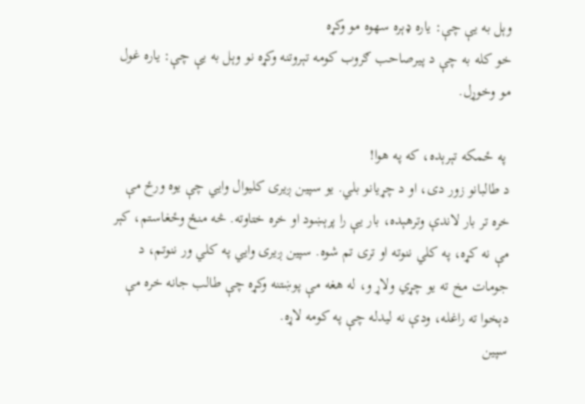وېل به یې چې: یاره ډېره سهوه مو وکړه
خو کله به چې د پیرصاحب ګروب کومه تېروتنه وکړه نو وېل به یې چې: یاره غول مو وخوړل.

 په ځمکه تېرېده، که په هوا!
د طالبانو زور دی، او د چړیانو بلي. یو سپین ږیری کلیوال وایي چې یوه ورځ مې خره تر بار لاندې وترهېده، بار یې را پرېښود او خره ختاوته. څه منځ وځغاستم، کېر مې نه کړه، په کلي ننوته او تری تم شوه. سپین ږیری وایي په کلي ور ننوتم، د جومات مخ ته یو چړي ولاړ و، له هغه مې پوښتنه وکړه چې طالب جانه خره مې دېخوا ته راغله، ودې نه لیدله چې په کومه لاړه.
سپین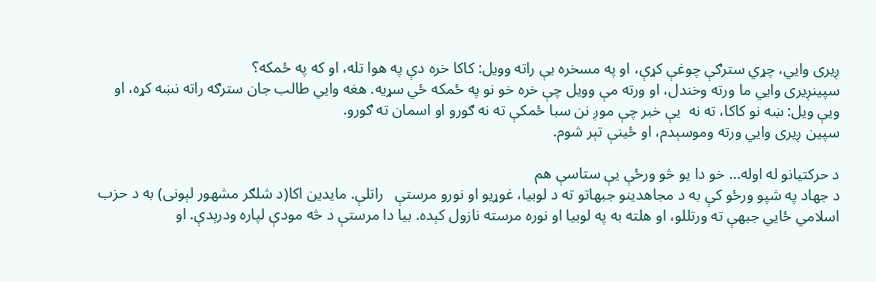ږیری وایي، چړي سترګې چوغې کړې، او په مسخره یې راته وویل: کاکا خره دې په هوا تله، او که په ځمکه؟
سپینږیری وایي ما ورته وخندل، او ورته مې وویل چې خره خو نو په ځمکه ځي سړیه. هغه وایي طالب جان سترګه راته نښه کړه، او ویې ویل: ښه نو کاکا، ته نه  یې خبر چې موږ نن سبا ځمکې ته نه ګورو او اسمان ته ګورو.
سپین ږیری وایي ورته وموسېدم، او ځینې تېر شوم.

د حرکتیانو له اوله... خو دا یو څو ورځې یې ستاسې هم
د جهاد په شپو ورځو کې به د مجاهدینو جبهاتو ته د لوبیا، غوړیو او نورو مرستې   راتلې. مایدین اکا(د شلګر مشهور لېونی) به د حزب اسلامي ځایي جبهې ته ورتللو، او هلته به په لوبیا او نوره مرسته نازول کېده. بیا دا مرستې د څه مودې لپاره ودرېدې. او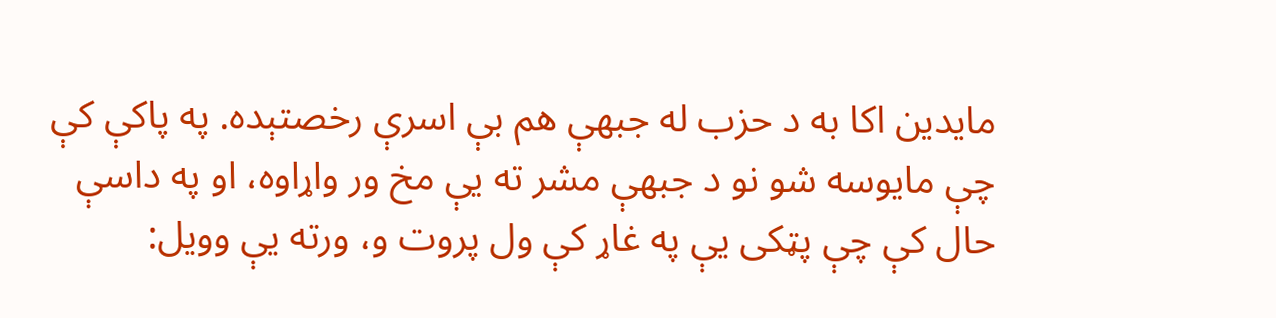مایدین اکا به د حزب له جبهې هم بې اسرې رخصتېده. په پاکې کې چې مایوسه شو نو د جبهې مشر ته یې مخ ور واړاوه، او په داسې حال کې چې پټکی یې په غاړ کې ول پروت و، ورته یې وویل: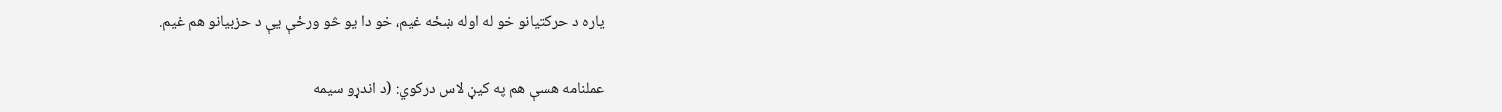یاره د حرکتیانو خو له اوله ښځه غیم، خو دا یو څو ورځې یې د حزبیانو هم غیم.

عملنامه هسې هم په کیڼ لاس درکوي: (د اندړو سیمه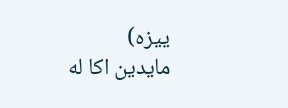ییزه)
مایدین اکا له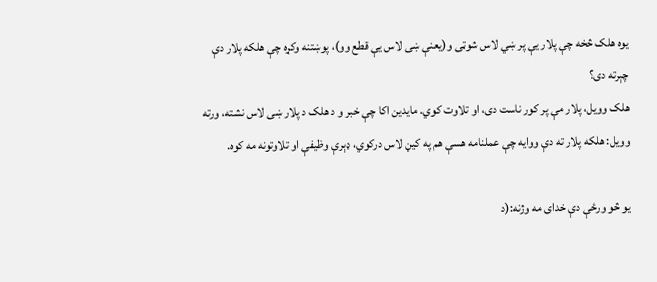یوه هلک څخه چې پلار یې پر ښي لاس شوټی و(یعنې ښی لاس یې قطع وو)، پوښتنه وکړه چې هلکه پلار دې چېرته دی؟
هلک وویل، پلار مې پر کور ناست دی، او تلاوت کوي. مایدین اکا چې خبر و د هلک د پلار ښی لاس نشته، ورته وویل: هلکه پلار ته دې ووایه چې عملنامه هسې هم په کیڼ لاس درکوي، ډېرې وظیفې او تلاوتونه مه کوه.

یو څو ورځې دې خدای مه وژنه:(د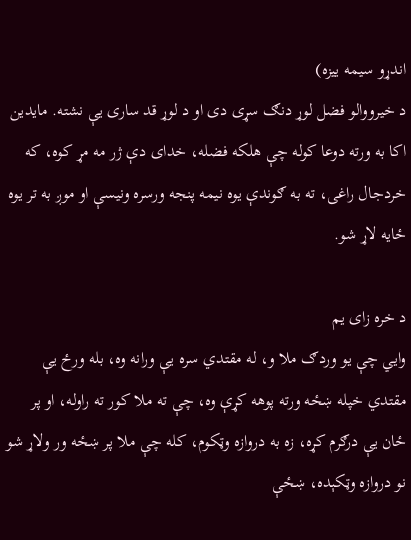اندړو سیمه ییزه)
د خیرووالو فضل لوړ دنګ سړی دی او د لوړ قد ساری یې نشته. مایدین اکا به ورته دوعا کوله چې هلکه فضله، خدای دې ژر مه مړ کوه، که خردجال راغی، ته به ګوندې یوه نیمه پنجه ورسره ونیسې او موږ به تر یوه ځایه لاړ شو.

د خره زای یم
وایي چې یو وردګ ملا و، له مقتدي سره یې ورانه وه، بله ورځ یې مقتدي خپله ښځه ورته پوهه کړې وه، چې ته ملا کور ته راوله، او پر ځان یې درګرم کړه، زه به دروازه وټکوم، کله چې ملا پر ښځه ور ولاړ شو نو دروازه وټکېده، ښځې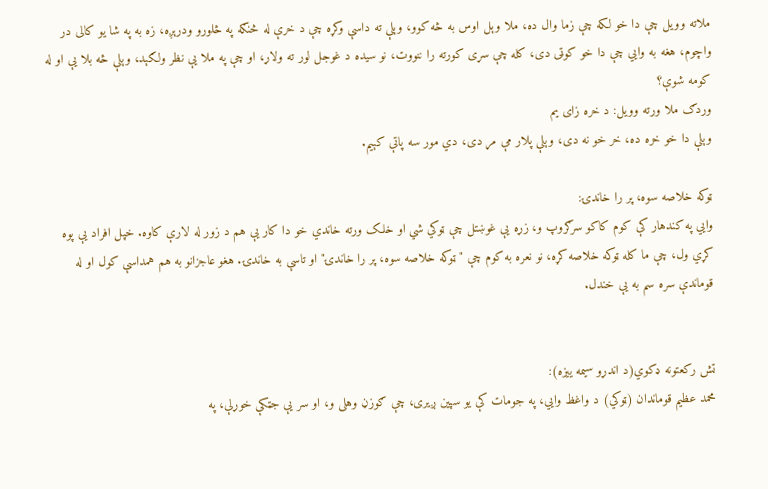ملاته وویل چې دا خو لکه چې زما وال ده، ملا وېل اوس به څه کوو، وېلې ته داسې وکړه چې د خرې له څنګه په څلورو ودرېږه، زه به په شا یو کالی در واچوم، هغه به وایي چې دا خو کوټی دی، کله چې سړی کورته را ننووت، نو سیده د غوجل لور ته ولاړ، او چې په ملا یې نظر ولګېد، وېلې څه بلا یې او له کومه شوې؟
وردګ ملا ورته وویل: د خره زای یم
وېلې دا خو خره ده، خر خو نه دی، وېلې پلار مې مړ دی، دي مور سه پاتې کېیم.

ټوکه خلاصه سوه، پر را خاندۍ:
وایي په کندهار کې کوم کاکو سرګروپ و، زړه یې غوښتل چې ټوکي شي او خلک ورته خاندي خو دا کار یې هم د زور له لارې کاوه. خپل افراد یې پوه کړي ول، چې ما کله ټوکه خلاصه کړه، نو نعره به کوم چې "ټوکه خلاصه سوه، پر را خاندۍ" او تاسې به خاندۍ. هغو عاجزانو به هم همداسې کول او له قوماندې سره سم به یې خندل.


تش رکعتونه ډکوي(د اندړو سیمه ییزه):
محمد عظیم قوماندان (ټوکي) د واغظ وایي، په جومات کې یو سپین ږیری، چې ګوزڼ وهلی و، او سر یې جټکې خوړلې، په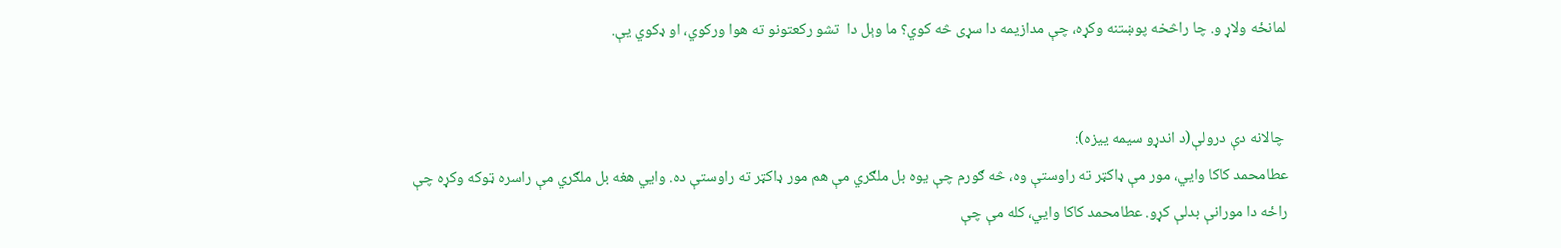لمانځه ولاړ و. چا راڅخه پوښتنه وکړه، چې مدازیمه دا سړی څه کوي؟ ما وېل دا  تشو رکعتونو ته هوا ورکوي، او ډکوي یې.


 چالانه دې درولې(د اندړو سیمه ییزه):
عطامحمد کاکا وایي، مور مې ډاکټر ته راوستې وه، څه ګورم چې یوه بل ملګري مې هم مور ډاکټر ته راوستې ده. وایي هغه بل ملګري مې راسره ټوکه وکړه چې راځه دا مورانې بدلې کړو. عطامحمد کاکا وایي، کله مې چې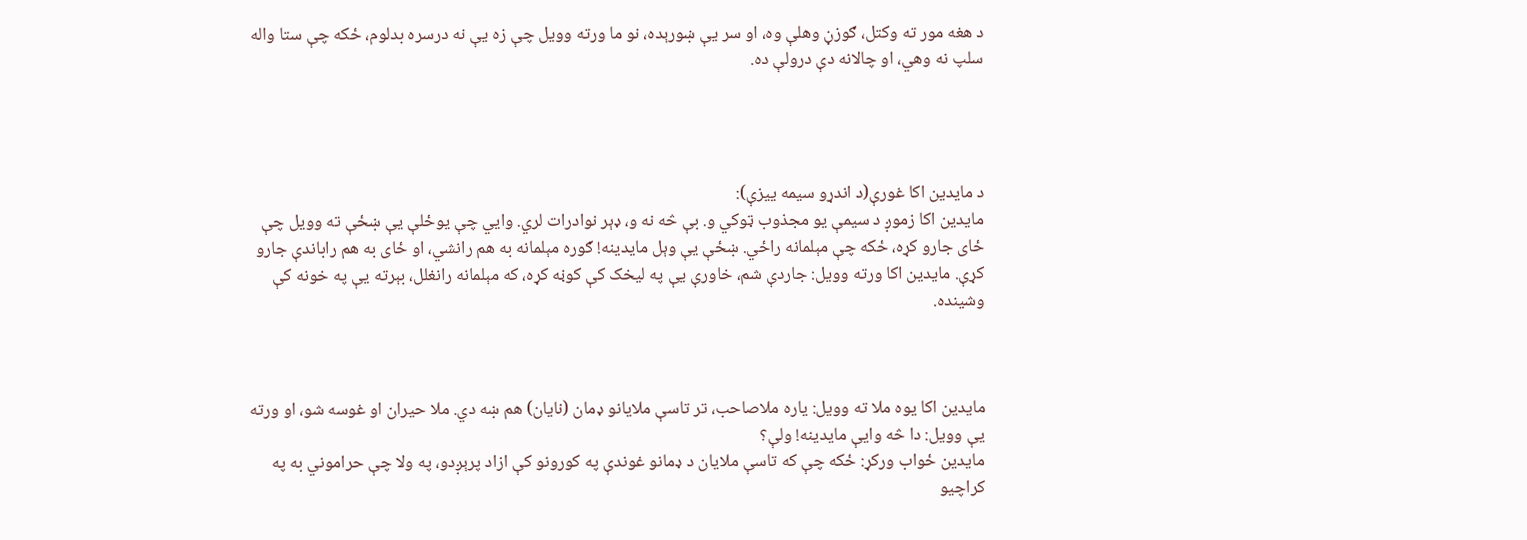د هغه مور ته وکتل، ګوزڼ وهلې وه، او سر یې ښورېده، نو ما ورته وویل چې زه یې نه درسره بدلوم، ځکه چې ستا واله سلپ نه وهي، او چالانه دې درولې ده.




د مایدین اکا غورې(د اندړو سیمه ییزې):
مایدین اکا زموږ د سیمې یو مجذوب ټوکي و. بې څه نه و، ډېر نوادرات لري. وایي چې یوځلې یې ښځې ته وویل چې ځای جارو کړه، ځکه چې مېلمانه راځي. ښځې یې وېل مایدینه! ګوره مېلمانه به هم رانشي، او ځای به هم راباندې جارو کړې. مایدین اکا ورته وویل: جاردې شم، خاورې یې په لیخک کې کوڼه کړه، که مېلمانه رانغلل، بېرته یې په خونه کې وشینده.



مایدین اکا یوه ملا ته وویل: یاره ملاصاحب، تر تاسې ملایانو ډمان (نایان) هم ښه دي. ملا حیران او غوسه شو، او ورته یې وویل: دا څه وایې مایدینه! ولې؟
مایدین ځواب ورکړ: ځکه چې که تاسې ملایان د ډمانو غوندې په کورونو کې ازاد پرېږدو، په ولا چې حراموني به په کراچیو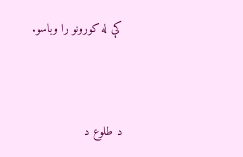کې له کورونو را وباسو.



د طلوع د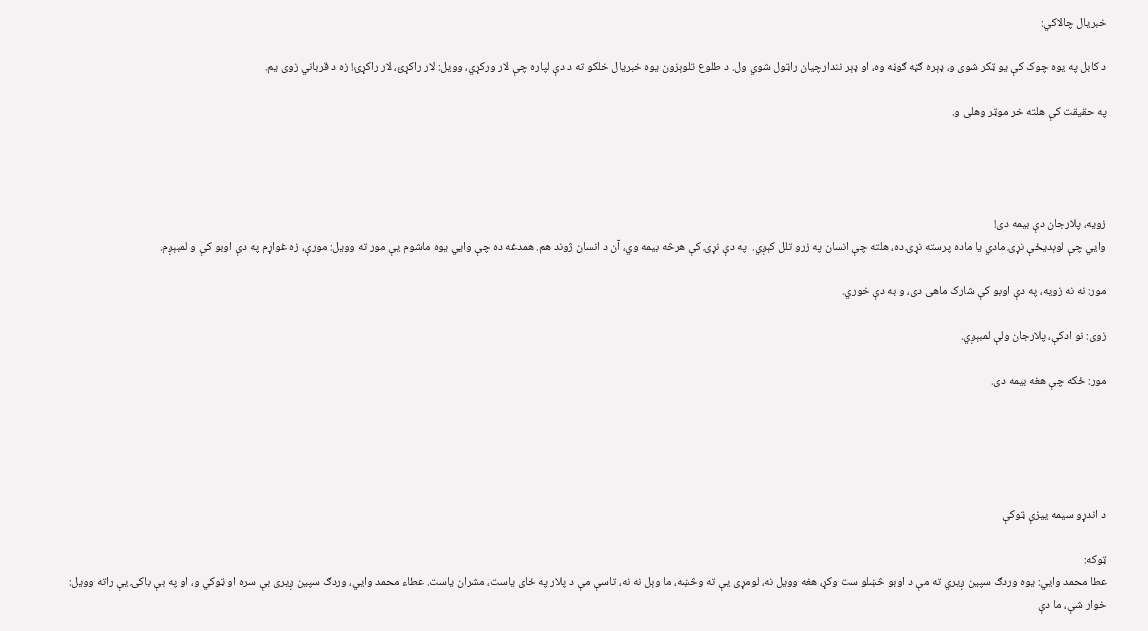خبریال چالاکي:

د کابل په یوه چوک کې یو ټکر شوی و، ډېره ګڼه ګوڼه وه، او ډېر نندارچیان راټول شوي ول. د طلوع تلوېزون یوه خبریال خلکو ته د دې لپاره چې لار ورکړي، وویل: لار راکړئ، لار راکړئ! زه د قرباني زوی یم.

په حقیقت کې هلته خر موټر وهلی و.




زویه، پلارجان دې بیمه دی!
وایي چې لوېدیځې نړۍ مادي یا ماده پرسته نړۍ ده، هلته چې انسان په زرو تلل کېږي.  په دې نړۍ کې هرڅه بیمه وي، آن د انسان ژوند هم. همدغه ده چې وایي یوه ماشوم یې مور ته وویل: مورې، زه غواړم په دې اوبو کې و لمبېږم.

مور: نه نه زویه، په دې اوبو کې شارک ماهی دی، و به دې خوري.

زوی: نو ادکې، پلارجان ولې لمبېږي.

مور: ځکه چې هغه بیمه دی.





د اندړو سیمه ییزې ټوکې

ټوکه:
عطا محمد وایي: یوه وردګ سپین ږیري ته مې د اوبو څښلو ست وکړ، هغه وویل نه، لومړی یې ته وڅښه، ما وېل نه نه، تاسې مې د پلار په ځای یاست، مشران یاست. عطاء محمد وایي، وردګ سپین ږیری بې سره او ټوکي و، او په بې باکۍ یې راته وویل: خوار شې، ما دې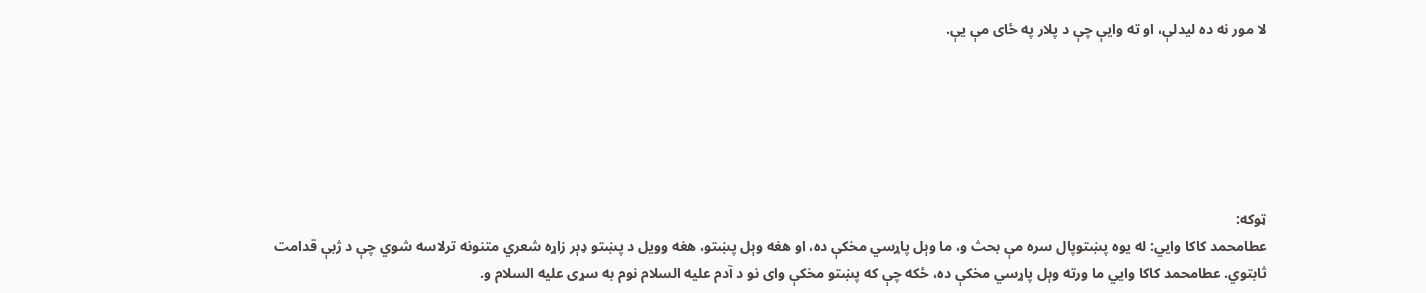لا مور نه ده لیدلې، او ته وایې چې د پلار په ځای مې یې.






ټوکه:
عطامحمد کاکا وایي: له یوه پښتوپال سره مې بحث و، ما وېل پاړسي مخکې ده، او هغه وېل پښتو، هغه وویل د پښتو ډېر زاړه شعري متنونه ترلاسه شوي چې د ژبې قدامت ثابتوي. عطامحمد کاکا وایي ما ورته وېل پاړسي مخکې ده، ځکه چې که پښتو مخکې وای نو د آدم علیه السلام نوم به سړی علیه السلام و.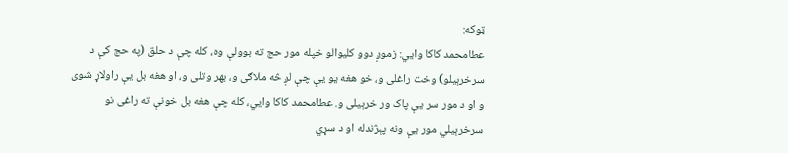ټوکه:
عطامحمد کاکا وایي: زموږ دوو کلیوالو خپله مور حج ته بوولې وه، کله چې د حلق (په حج کې د سرخرېیلو) وخت راغلی و، خو هغه یو یې چې لږ څه ملاګی و، بهر وتلی و، او هغه بل یې راولاړ شوی و او د مور سر یې پاک ور خرېیلی و. عطامحمد کاکا وایي، کله چې هغه بل خونې ته راغی نو سرخرېیلي مور یې ونه پېژندله او د سړي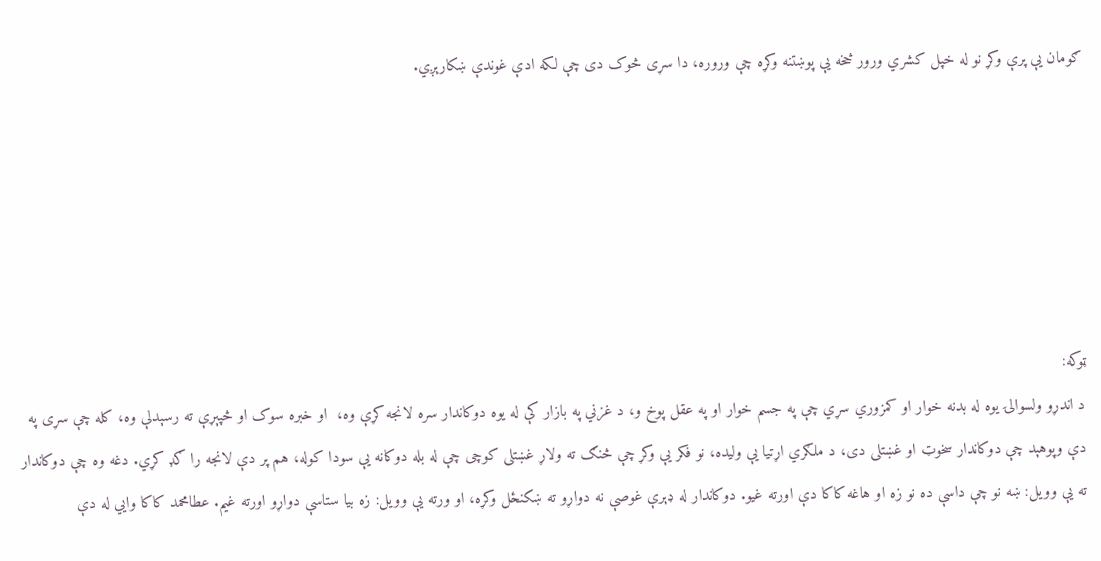ګومان یې پرې وکړ نو له خپل کشري ورور څخه یې پوښتنه وکړه چې وروره، دا سړی څوک دی چې لکه ادې غوندې ښکارېږي.






ټوکه:
د اندړو ولسوالۍ یوه له بدنه خوار او کمزوري سړي چې په جسم خوار او په عقل پوخ و، د غزني په بازار کې له یوه دوکاندار سره لانجه کړې وه،  او خبره سوک او څپېړې ته رسېدلې وه، کله چې سړی په دې وپوهېد چې دوکاندار سخوټ او غښتلی دی، د ملګري اړتیا یې ولیده، نو فکر یې وکړ چې څنګ ته ولاړ غښتلی کوچی چې له بله دوکانه یې سودا کوله، هم پر دې لانجه را ګډ کړي. دغه وه چې دوکاندار ته یې وویل: ښه نو چې داسې ده نو زه او هاغه کاکا دې اورته غیو. دوکاندار له ډېرې غوصې نه دواړو ته ښکنځل وکړه، او ورته یې وویل: زه بیا ستاسې دواړو اورته غیم. عطامحمد کاکا وایي له دې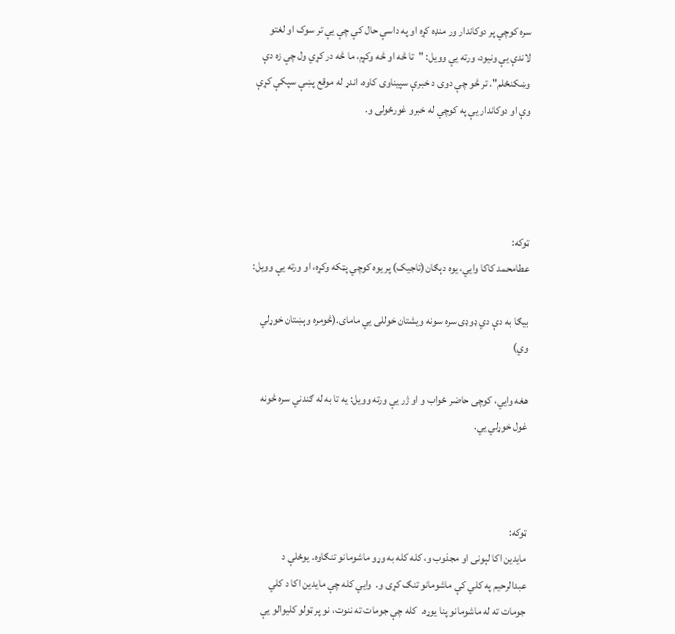سره کوچي پر دوکاندار ور منډه کړه او په داسې حال کې چې یې تر سوک او لغتو لاندې یې ونیود، ورته یې وویل: "تا څه او څه وکړم، ما څه در کړي ول چې زه دې وښکنځلم". تر څو چې دوی د خبرې سپیناوی کاوه، اندړ له موقع پښې سپکې کړې وې او دوکاندار یې په کوچي له خبرو غورځولی و.




ټوکه:
عطامحمد کاکا وایي، یوه دېګان(تاجیک) پر یوه کوچي پټکه وکړه، او ورته یې وویل:

بیګا به دې دي ډوډی سره سونه ویشتان خوللی يي مامای.(څومره وېښتان خوړلي وي)

هغه وایي، کوچی حاضر ځواب و او ژر یې ورته وویل: یه تا به له ګندني سره څونه غول خوړلي يي.



ټوکه:
مایدین اکا لېونی او مجذوب و، کله کله به وړو ماشومانو تنګاوه. یوځلې د عبدالرحیم په کلي کې ماشومانو تنګ کړی و.  وایي کله چې مایدین اکا د کلي جومات ته له ماشومانو پنا یوړه.  کله چې جومات ته ننوت، نو پر ټولو کلیوالو یې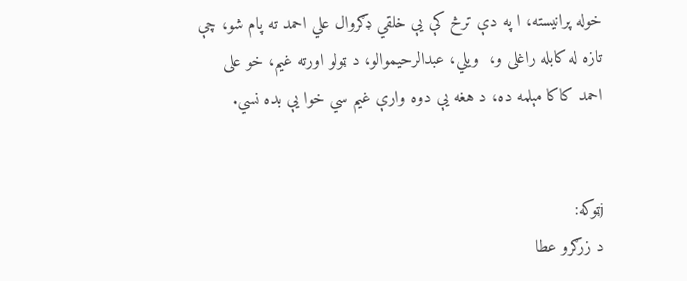خوله پرانیسته، ا په دې ترڅ کې یې خلقي ډګروال علي احمد ته پام شو، چې تازه له کابله راغلی و،  ويلي، عبدالرحیموالو، د ټولو اورته غیم، خو علی احمد کاکا مېلمه ده، د هغه یې دوه وارې غیم سي خوا یې بده نسي.


jټوکه:
د زرګرو عطا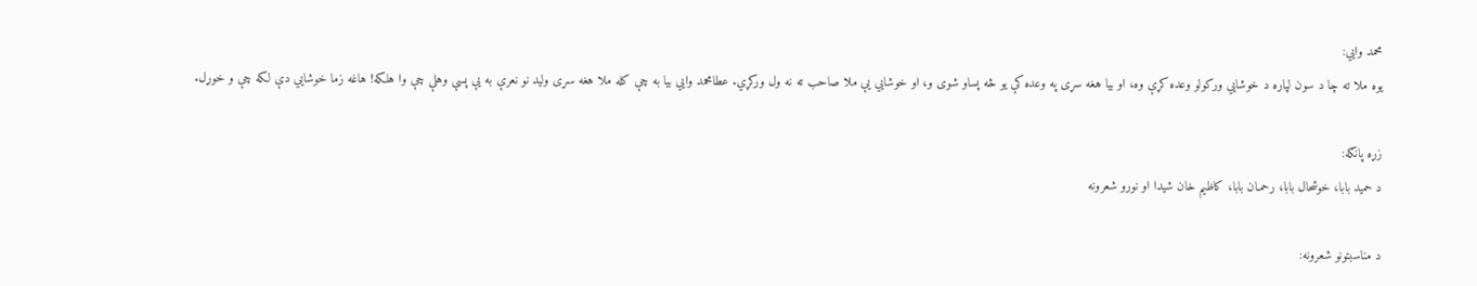محمد وایي:
یوه ملا ته چا د سون لپاره د خوشایي ورکولو وعده کړې وه، او بیا هغه سړی په وعده کې یو څه پساو شوی و، او خوشایي یې ملا صاحب ته نه ول ورکړي. عطامحمد وایي بیا به چې کله ملا هغه سړی ولید نو نعرې به یې پسې وهلې چې وا هلکه! هاغه زما خوشایي دې لکه چې و خوړل.

زړه پانګه:
د حمید بابا، خوشحال بابا، رحمـان بابا، کاظیم خان شیدا او نورو شعرونه

د مناسبتونو شعرونه: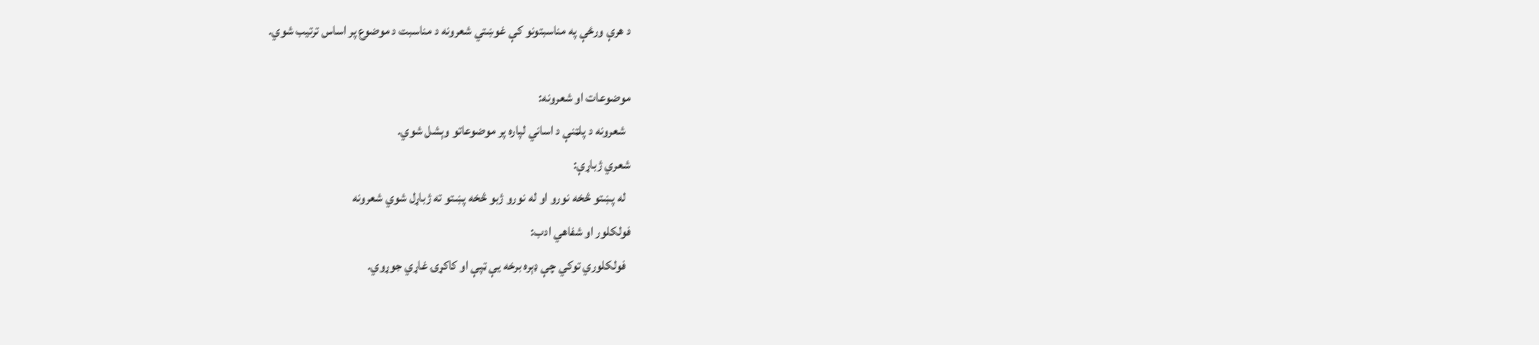د هرې ورځې په مناسبتونو کې غوښتي شعرونه د مناسبت د موضوع پر اساس ترتیب شوي.

موضوعات او شعرونه:
  شعرونه د پلټنې د اساني لپاره پر موضوعاتو وېشل شوي.
شعري ژباړې:
  له پښتو څخه نورو او له نورو ژبو څخه پښتو ته ژباړل شوي شعرونه
فولکلور او شفاهي ادب:
  فولکلوري توکي چې ډېره برخه یې ټپې او کاکړۍ غاړي جوړوي.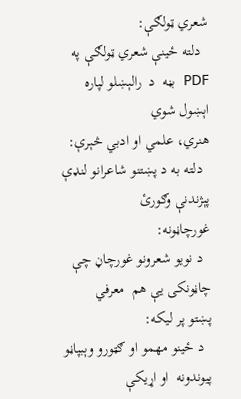شعري ټولګې:
  دلته ځینې شعري ټولګې په  PDF  بڼه  د  رالېښلو لپاره اېښول شوي
هنري، علمي او ادبي څېرې:
  دلته به د پښتنو شاعرانو لنډې پېژندنې وګورئ
غورچاڼونه:
  د نویو شعرونو غورچاڼ چې چاڼونکی یې هم  معرفي
پښتو پر لیکه:
  د ځینو مهمو او ګټورو وېبپاڼو پیوندونه  او اړیکې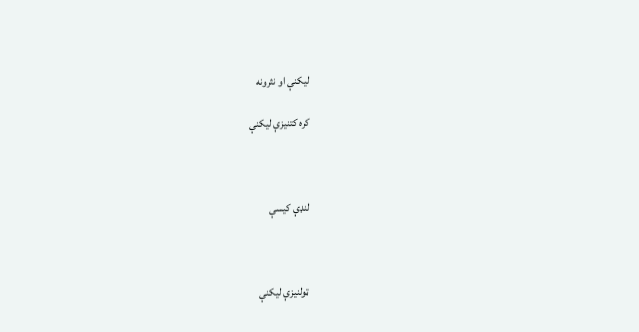لیکنې او نثرونه

کره کتنیزې لیکنې



لنډې کیسې



ټولنیزې لیکنې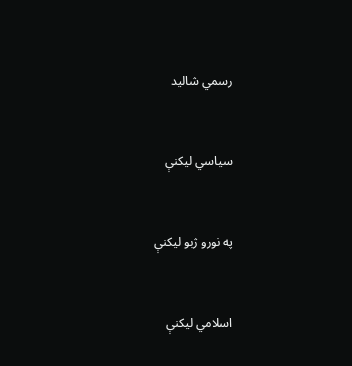رسمي شالید



سياسي لیکنې



په نورو ژبو لیکنې



اسلامي لیکنې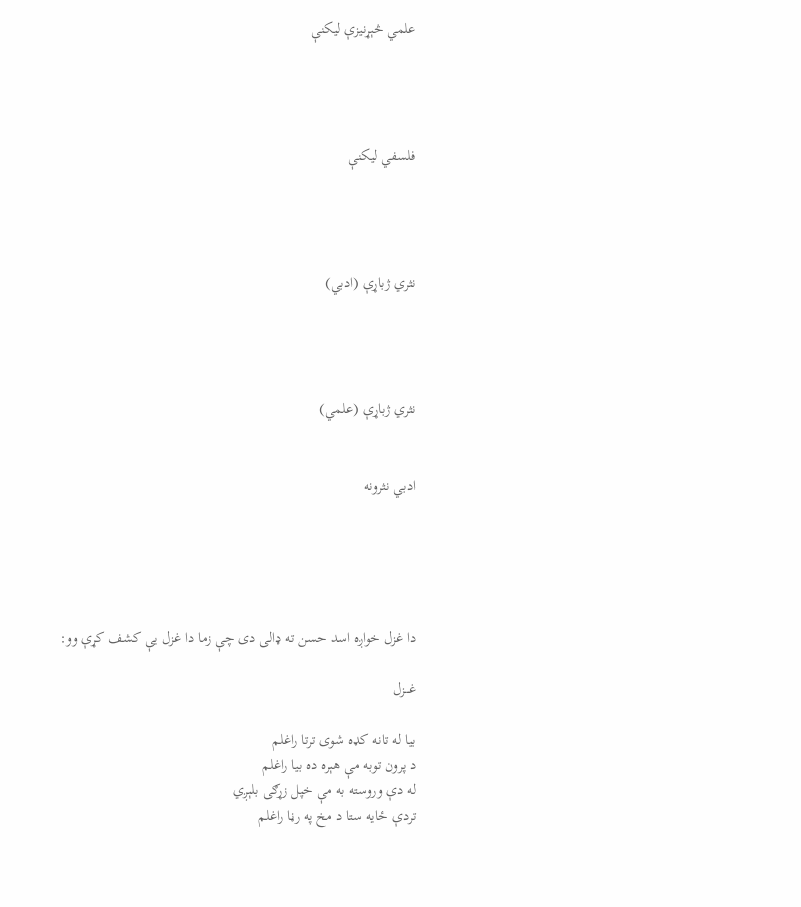علمي څېړنیزې لیکنې




فلسفي لیکنې




نثري ژباړې (ادبي)




نثري ژباړې (علمي)


ادبي نثرونه





دا غزل خواږه اسد حسن ته ډالی دی چې زما دا غزل یې کشف کړې وو:

غـــزل

بيا له تانه كډه شوى ترتا راغلم
د پرون توبه مې هېره ده بيا راغلم
له دې وروسته به مې خپل زړګى بلېږي
تردې ځايه ستا د مخ په رڼا راغلم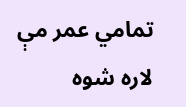تمامي عمر مې لاره شوه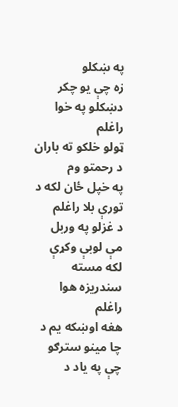په ښكلو
زه چې يو چكر دښكلو په خوا راغلم
ټولو خلكو ته باران د رحمتو وم
په خپل ځان لكه د تورې بلا راغلم
د غزلو په وربل مې لوبې وكړې
لكه مسته سندريزه هوا راغلم
هغه اوښكه يم د چا مينو سترګو
چې په ياد د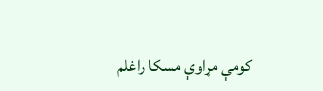كومې مړاوې مسكا راغلم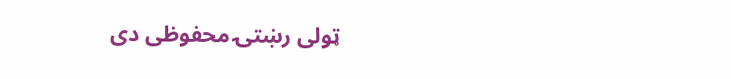ټولی رښتۍ محفوظی دی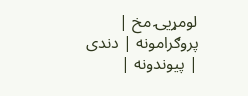لومړیۍ مخ | پروګرامونه | دندی | پیوندونه |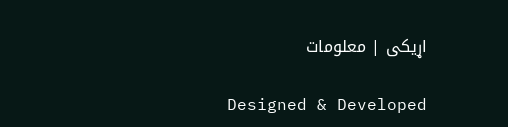اړیکی | معلومات

Designed & Developed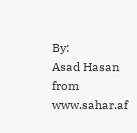By:
Asad Hasan from www.sahar.af